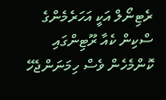ރެޓިނޯލް އަކީ އަހަރެމެންގެ ސްކިން ކެއާ ރޫޓިންގައި ކޮންމެހެން ވެސް ހިމަނަންޖެހޭ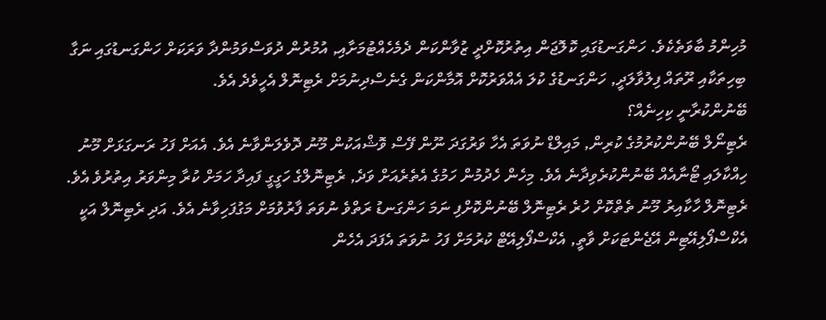މުހިންމު ބާވަތެކެވެ. ހަންގަނޑުގައި ކޮލޮޖަން އިތުރުކޮށްދީ ޒުވާންކަން ދެމެހެއްޓުމަށާއި, އުމުރުން ދުވަސްވަމުންދާ ވަރަކަށް ހަންގަނޑުގައި ނަގާ ބިހިތަކާއި ރޫތައް ފިލުވާލަދީ, ހަންގަނޑުގެ ކުލަ އެއްވަރުކޮށް އޮމާންކަން ގެނެސްދިނުމަށް ރެޓިނޮލް އެހީވެދެ އެވެ.
ބޭނުންކުރާނީ ކިހިނެއް؟
ރެޓިނޯލް ބޭނުންކުރުމުގެ ކުރިން, މައިލްޑް ނުވަތަ އެހާ ވަރުގަދަ ނޫން ފޭސް ވޮޝްއަކުން މޫނު ދޮވެލަންވާނެ އެވެ. އެއަށް ފަހު ރަނގަޅަށް މޫނު ހިއްކާލައި ޓޯނާއެއް ބޭނުންކުރެވިދާނެ އެވެ. މިހެން ހެދުމުން ހަމުގެ އެތެރެއަށް ވަދެ, ރެޓިނޮލްގެ ހަގީގީ ފައިދާ ހަމަށް ކުރާ މިންވަރު އިތުރުވެ އެވެ. ރެޓިނޮލް ހާކާއިރު މޫނު ތެތްކޮށް ހުރެ ރެޓިނޮލް ބޭނުންކޮށްފި ނަމަ ހަންގަނޑު ރަތްވެ ނުވަތަ ފާރުވުމަށް މަގުފަހިވާނެ އެވެ. އަދި ރެޓިނޮލް އަކީ އެކްސްފޯލިއޭޓިން އޭޖެންޓަކަށް ވާތީ, އެކްސްފޯލިއޭޓް ކުރުމަށް ފަހު ނުވަތަ އެފަދަ އެހެން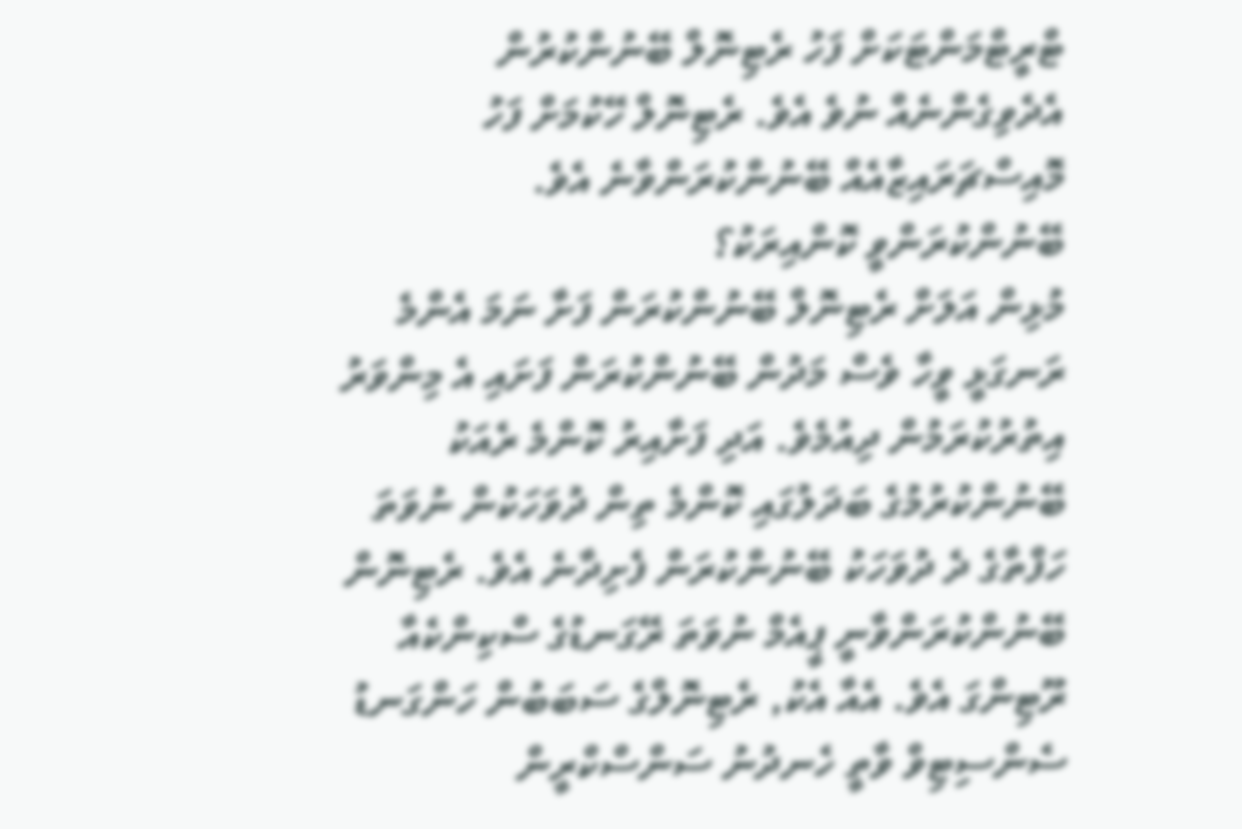ޓްރީޓްމަންޓަކަށް ފަހު ރެޓިނޮލް ބޭނުންކުރުން އެދެވިގެންނެއް ނުވެ އެވެ. ރެޓިނޮލް ހޭކުމަށް ފަހު މޮއިސްޗަރައިޒާއެއް ބޭނުންކުރަންވާނެ އެވެ.
ބޭނުންކުރަންވީ ކޮންއިރަކު؟
މުޅިން އަލަށް ރެޓިނޮލް ބޭނުންކުރަން ފަށާ ނަމަ އެންމެ ރަނގަޅީ ވީހާ ވެސް މަދުން ބޭނުންކުރަން ފަށައި އެ މިންވަރު އިތުރުކުރަމުން ދިއުމެވެ. އަދި ފަށާއިރު ކޮންމެ ރެއަކު ބޭނުންކުރުމުގެ ބަދަލުގައި ކޮންމެ ތިން ދުވަހަކުން ނުވަތަ ހަފްތާގެ ދެ ދުވަހަކު ބޭނުންކުރަން ފެށިދާނެ އެވެ. ރެޓިނޮން ބޭނުންކުރަންވާނީ ޕީއެމް ނުވަތަ ރޭގަނޑުގެ ސްކިންކެއާ ރޫޓިންގަ އެވެ. އެއާ އެކު, ރެޓިނޮލްގެ ސަބަބުން ހަންގަނޑު ސެންސިޓިވް ވާތީ ހެނދުނު ސަންސްކްރީން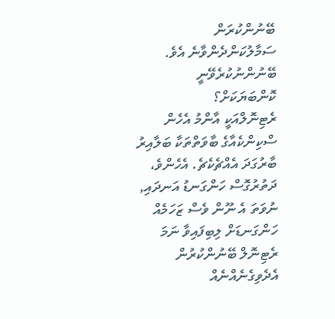ބޭނުންކުރަން ސަމާލުކަންދެންވާނެ އެވެ.
ބޭނުންނުކުރެވޭނީ ކޮންބަޔަކަށް؟
ރެޓިނޮލްއަކީ އާންމު އެހެން ސްކިންކެއާގެ ބާވަތްތަކާ ބަލާއިރު ބާރުގަދަ އެއްޗެކެޗެ. އެހެންވެ، ދަތުރުގޮސް ހަންގަނޑު އަނދައި, ނުވަތަ އެ ނޫން ވެސް ޒަހަމެއް ހަންގަނޑަށް ލިބިފައިވާ ނަމަ ރެޓިނޮލް ބޭނުންކުރުން އެދެވިގެނެއްނެއް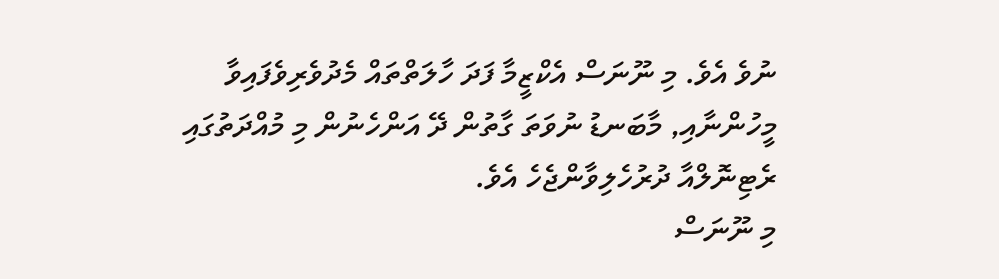ނުވެ އެވެ. މި ނޫނަސް އެކްޒީމާ ފަދަ ހާލަތްތައް މެދުވެރިވެފައިވާ މީހުންނާއި, މާބަނޑު ނުވަތަ ގާތުން ދޭ އަންހެނުން މި މުއްދަތުގައި ރެޓިނޮލްއާ ދުރުހެލިވާންޖެހެ އެވެ.
މި ނޫނަސް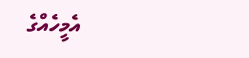އެމީހެއްގެ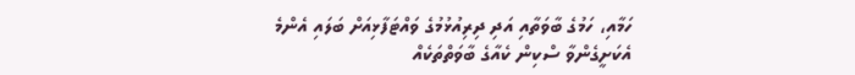ހަމާއި، ހަމުގެ ބާވަތާއި އަދި ދިރިއުޅުމުގެ ވައްޓަފާޅިއަށް ބަލައި އެންމެ އެކަށީގެންވާ ސްކިން ކެއާގެ ބާވަތްތަކެއް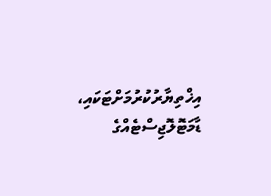އިޚްތިޔާރުކުރުމަށްޓަކައި، ޑާމަޓޮލޮޖިސްޓެއްގެ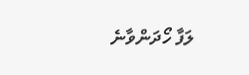ލަފާ ހޯދަންވާނެ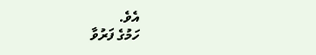އެވެ.
ހަމުގެ ފަރުވާ